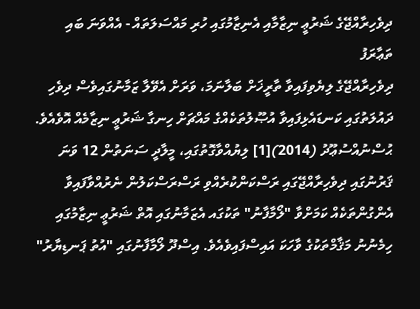ދިވެހިރާއްޖޭގެ ޝަރުޢީ ނިޒާމާއި އެނިޒާމުގައި ހުރި މައްސަލަތައް - އެއްވަނަ ބައި
ތަޢާރަފު
ދިވެހިރާއްޖޭގެ ލިޔެވިފައިވާ ތާރީޚަށް ބަލާނަމަ، ވަރަށް އެވޭލާ ޒަމާނުގައިވެސް ދިވެހި ދައުލަތުގައި ކަނޑައެޅިފައިވާ އުޞޫލުތަކެއްގެ މައްޗަށް ހިނގާ ޝަރުޢީ ނިޒާމެއް އޮވެއެވެ. ޙުސްނުއްސުޢޫދު (2014)[1] ލިޔުއްވާގޮތުގައި، މީލާދީ ސަނަތުން 12 ވަނަ ޤަރުނުގައި ދިވެހިރާއްޖޭގައި ރަސްކަންކުރެއްވި ރަސްރަސްކަލުން ނެރުއްވާފައިވާ އެންގުންތަކެއް ކަމަށްވާ "ލޯމާފާނު" ތަކުގައ އެޒަމާނުގައި އޮތް ޝަރުޢީ ނިޒާމުގައި ހިމެނުނު މަޤާމްތަކުގެ ވާހަކަ އައިސްފައިވެއެވެ. އިސްދޫ ލޯމާފާނުގައި "އުތު ޕަނޑިޔާރު"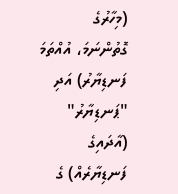(މިހާރުގެ ގޮތުންނަމަ، އުއްތަމަ ފަނޑިޔާރު) އަދި "ޕަނޑިޔާރު" (އާދައިގެ ފަނޑިޔާރެއް) ގެ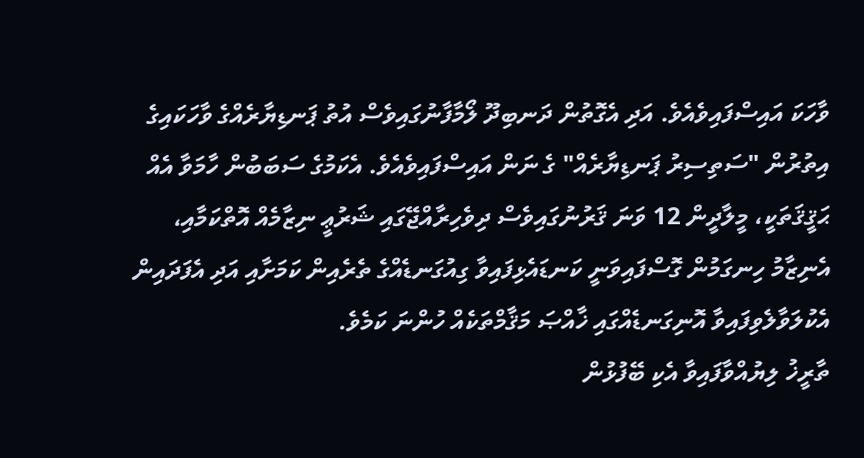ވާހަކަ އައިސްފައިވެއެވެ. އަދި އެގޮތުން ދަނބިދޫ ލޯމާފާނުގައިވެސް އުތު ޕަނޑިޔާރެއްގެ ވާހަކައިގެ އިތުރުން "ސަތިސިރު ޕަނޑިޔާރެއް" ގެ ނަން އައިސްފައިވެއެވެ. އެކަމުގެ ސަބަބުން ހާމަވާ އެއް ޙަޤީޤަތަކީ، މީލާދީން 12 ވަނަ ޤަރުނުގައިވެސް ދިވެހިރާއްޖޭގައި ޝަރުޢީ ނިޒާމެއް އޮތްކަމާއި، އެނިޒާމު ހިނގަމުން ގޮސްފައިވަނީ ކަނޑައެޅިފައިވާ ގިއުގަނޑެއްގެ ތެރެއިން ކަމަށާއި އަދި އެފަދައިން އެކުލަވާލެވިފައިވާ އޮނިގަނޑެއްގައި ޚާއްޞަ މަޤާމްތަކެއް ހުންނަ ކަމެވެ.
ތާރީޚު ލިޔުއްވާފައިވާ އެކި ބޭފުޅުން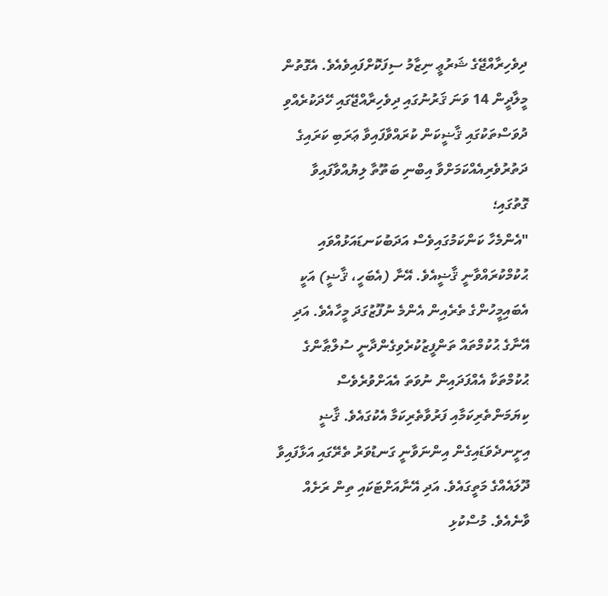ދިވެހިރާއްޖޭގެ ޝަރުޢީ ނިޒާމު ސިފަކޮށްފައިވެއެވެ. އެގޮތުން މީލާދީން 14 ވަނަ ޤަރުނުގައި ދިވެހިރާއްޖޭގައި ހޭދަކުރެއްވި ދުވަސްތަކުގައި ޤާޟީކަން ކުރައްވާފައިވާ ޢަރަބި ކަރައިގެ ދަތުރުވެރިއެއްކަމަށްވާ އިބްނި ބަތޫތާ ލިޔުއްވާފައިވާ ގޮތުގައި؛
"އެންމެހާ ކަންކަމުގައިވެސް އަދަބުކަނޑައަޅުއްވައި ޙުކުމްކުރައްވާނީ ޤާޟީއެވެ. އޭނާ (އެބަހީ، ޤާޟީ) އަކީ އެބައިމީހުންގެ ތެރެއިން އެންމެ ނުފޫޒުގަދަ މީހާއެވެ. އަދި އޭނާގެ ޙުކުމްތައް ތަންފީޒުކުރެވިގެންދާނީ ސުލްޠާންގެ ޙުކުމްތަކާ އެއްފަދައިން ނުވަތަ އެއަށްވުރެވެސް ކިޔަމަންތެރިކަމާއި ފަރުވާތެރިކަމާ އެކުގައެވެ. ޤާޟީ އިށީނދެވަޑައިގެން އިންނަވާނީ ގަނޑުވަރު ތެރޭގައި އަޅާފައިވާ ދޫލައެއްގެ މަތީގައެވެ. އަދި އޭނާއަށްޓަކައި ތިން ރަށެއް ވާނެއެވެ. މުސްކުޅި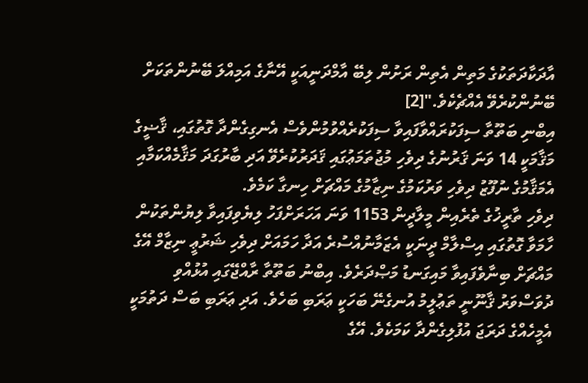އާދަކާދަތަކުގެ މަތިން އެތިން ރަށުން ލިބޭ އާމްދަނީއަކީ އޭނާގެ އަމިއްލަ ބޭނުންތަކަށް ބޭނުންކުރެވޭ އެއްޗެކެވެ."[2]
އިބްނި ބަތޫތާ ސިފަކުރައްވާފައިވާ ސިފަކުރެއްވުމުންވެސް އެނގިގެންދާ ގޮތުގައި، ޤާޟީގެ މަޤާމަކީ 14 ވަނަ ޤަރުނުގެ ދިވެހި މުޖުތަމަޢުގައި ޤަދަރުކުރެވޭ އަދި ބާރުގަދަ މަޤާމެއްކަމާއި އެމަޤާމުގެ ނުފޫޒު ދިވެހި ވަރުކަމުގެ ނިޒާމުގެ މައްޗަށް ހިނގާ ކަމެވެ.
ދިވެހި ތާރީޚުގެ ތެރެއިން މީލާދީން 1153 ވަނަ އަހަރަށްފަހު ލިޔެވިފައިވާ ލިޔުންތަކުން ހާމަވާ ގޮތުގައި އިސްލާމް ދީނަކީ އެޒަމާނުއްސުރެ އަދާ ހަމައަށް ދިވެހި ޝަރުޢީ ނިޒާމް އޭގެ މައްޗަށް ބިނާވެފައިވާ މައިގަނޑު މަޞްދަރެވެ. އިބްނު ބަތޫތާ ރާއްޖޭގައި އުޅުއްވި ދުވަސްވަރު ޤާނޫނީ ތަޢުލީމު އުނގެނޭ ބަހަކީ ޢަރަބި ބަހެވެ. އަދި ޢަރަބި ބަސް ދަތުމަކީ އެމީހެއްގެ ދަރަޖަ އުފުލިގެންދާ ކަމަކެވެ. އޭގެ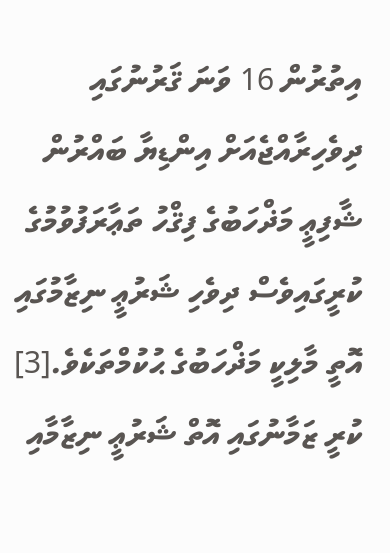އިތުރުން 16 ވަނަ ޤަރުނުގައި ދިވެހިރާއްޖެއަށް އިންޑިޔާ ބައްރުން ޝާފިޢީ މަޛްހަބުގެ ފިޤްހު ތަޢާރަފުވުމުގެ ކުރީގައިވެސް ދިވެހި ޝަރުޢީ ނިޒާމުގައި އޮތީ މާލިކީ މަޛްހަބުގެ ޙުކުމްތަކެވެ.[3]
ކުރީ ޒަމާނުގައި އޮތް ޝަރުޢީ ނިޒާމާއި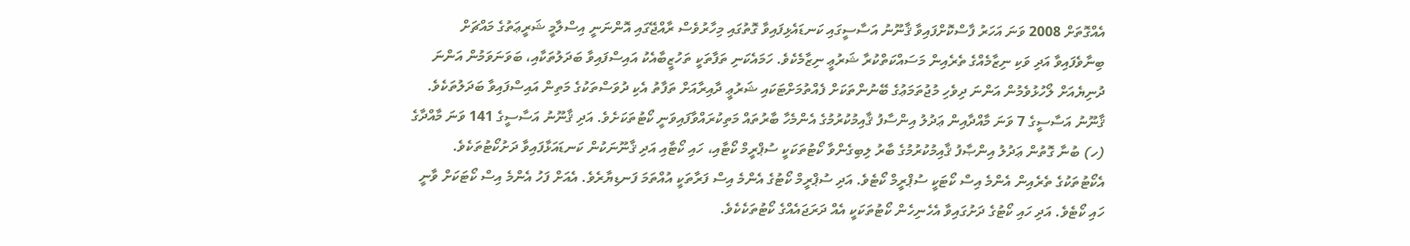އެއްގޮތަށް 2008 ވަނަ އަހަރު ފާސްކޮށްފައިވާ ޤާނޫނު އަސާސީގައި ކަނޑައެޅިފައިވާ ގޮތުގައި މިހާރުވެސް ރާއްޖޭގައި އޮންނަނީ އިސްލާމީ ޝަރީޢަތުގެ މައްޗަށް ބިނާވެފައިވާ އަދި ވަކި ނިޒާމެއްގެ ތެރެއިން މަސައްކަތްކުރާ ޝަރުޢީ ނިޒާމެކެވެ. ހަމައެކަނި ތަފާތަކީ ތަހުޒީބާއެކު އައިސްފައިވާ ބަދަލުތަކާއި، ބަވަނަވަމުން އަންނަ ދުނިޔެއަށް ލޯހުޅުވެމުން އަންނަ ދިވެހި މުޖުތަމަޢުގެ ބޭނުންތަކަށް ފެއްތުމަށްޓަކައި ޝަރުޢީ ދާއިރާއަށް ތަފާތު އެކި ދުވަސްތަކުގެ މަތިން އައިސްފައިވާ ބަދަލުތަކެވެ.
ޤާނޫނު އަސާސީގެ 7 ވަނަ މާއްދާއިން ޢަދުލު އިންސާފު ޤާއިމުކުރުމުގެ އެންމެހާ ބާރުތައް މަތިކުރައްވާފައިވަނީ ކޯޓުތަކަށެވެ. އަދި ޤާނޫނު އަސާސީގެ 141 ވަނަ މާއްދާގެ (ހ) ބުނާ ގޮތުން ޢަދުލު އިންޞާފު ޤާއިމުކުރުމުގެ ބާރު ލިބިގެންވާ ކޯޓުތަކަކީ ސުޕްރީމް ކޯޓާއި، ހައި ކޯޓާއި އަދި ޤާނޫނަކުން ކަނޑައަޅާފައިވާ ދަށުކޯޓުތަކެވެ. އެކޯޓުތަކުގެ ތެރެއިން އެންމެ އިސް ކޯޓަކީ ސުޕްރީމް ކޯޓެވެ. އަދި ސުޕްރީމް ކޯޓުގެ އެންމެ އިސް ފަރާތަކީ އުއްތަމަ ފަނޑިޔާރެވެ. އެއަށް ފަހު އެންމެ އިސް ކޯޓަކަށް ވާނީ ހައި ކޯޓެވެ. އަދި ހައި ކޯޓުގެ ދަށުގައިވާ އެހެނިހެން ކޯޓުތަކަކީ އެއް ދަރަޖައެއްގެ ކޯޓުތަކެކެވެ.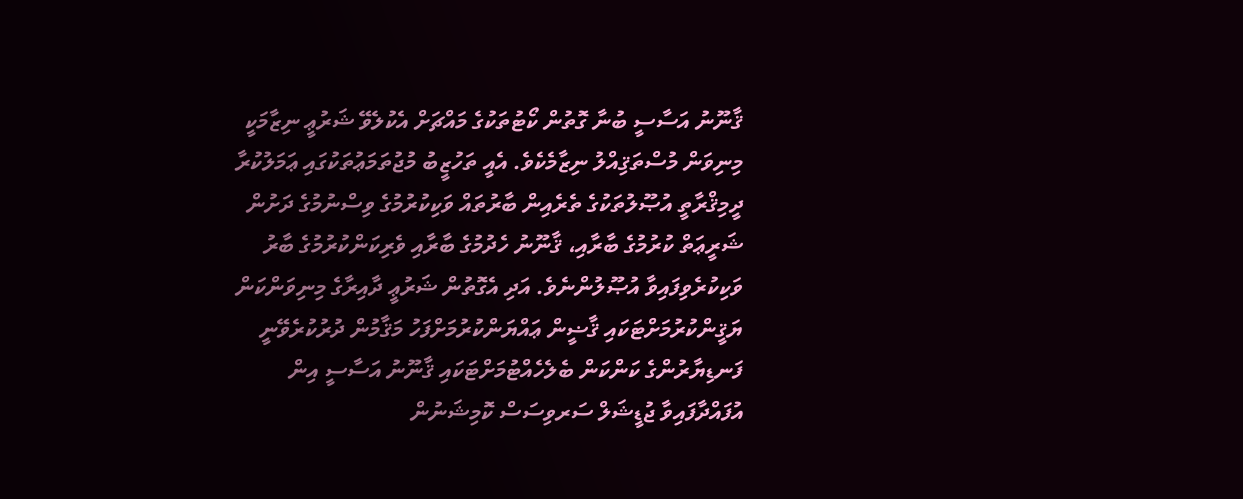ޤާނޫނު އަސާސީ ބުނާ ގޮތުން ކޯޓުތަކުގެ މައްޗަށް އެކުލެވޭ ޝަރުޢީ ނިޒާމަކީ މިނިވަން މުސްތަޤިއްލު ނިޒާމެކެވެ. އެއީ ތަހުޒީބު މުޖުތަމަޢުތަކުގައި ޢަމަލުކުރާ ދީމިޤްރާތީ އުޞޫލުތަކުގެ ތެރެއިން ބާރުތައް ވަކިކުރުމުގެ ވިސްނުމުގެ ދަށުން ޝަރީޢަތް ކުރުމުގެ ބާރާއި، ޤާނޫނު ހެދުމުގެ ބާރާއި ވެރިކަންކުރުމުގެ ބާރު ވަކިކުރެވިފައިވާ އުޞޫލުންނެވެ. އަދި އެގޮތުން ޝަރުޢީ ދާއިރާގެ މިނިވަންކަން ޔަޤީންކުރުމަށްޓަކައި ޤާޟީން ޢައްޔަންކުރުމަށްފަހު މަޤާމުން ދުރުކުރެވޭނީ ފަނޑިޔާރުންގެ ކަންކަން ބެލެހެއްޓުމަށްޓަކައި ޤާނޫނު އަސާސީ އިން އުފައްދާފައިވާ ޖުޑީޝަލް ސަރވިސަސް ކޮމިޝަނުން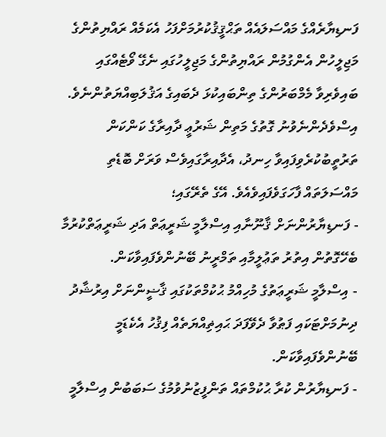ފަނޑިޔާރެއްގެ މައްސަލައެއް ތަޙްޤީޤުކުރުމަށްފަހު އެކަމެއް ރައްޔިތުންގެ މަޖިލީހުން އެންގުމުން ރައްޔިތުންގެ މަޖިލީހުގައި ނެގޭ ވޯޓެއްގައި ބައިވެރިވާ މެމްބަރުންގެ ތިންބައިކުޅަ ދެބައިގެ އަޤުލަބިއްޔަތުންނެވެ.
އިސްވެދެންނެވުނު ގޮތުގެ މަތިން ޝަރުޢީ ދާއިރާގެ ކަންކަން ތަރުތީބުކުރެވިފައިވާ ހިނދު، އެދާއިރާގައިވެސް ވަރަށް ބޮޑެތި މައްސަލަތައް ފާހަގަވެފައިވެއެވެ. އޭގެ ތެރޭގައި؛
- ފަނޑިޔާރުންނަށް ޤާނޫނާއި އިސްލާމީ ޝަރީޢަތް އަދި ޝަރީޢަތްކުރުމާ ބެހޭގޮތުން އިތުރު ތަޢުލީމާއި ތަމްރީނު ބޭނުންވެފައިވާކަން.
- އިސްލާމީ ޝަރީޢަތުގެ މުހިއްމު ޙުކުމްތަކުގައި ޤާޟީންނަށް އިރުޝާދު ދިނުމަށްޓަކައި ފަޠުވާ ދެވޭފަދަ ޙައިޡިއްޔަތެއް ފިޤުހު އެކެޑަމީ ބޭނުންވެފައިވާކަން.
- ފަނޑިޔާރުން ކުރާ ޙުކުމްތައް ތަންފީޒުނުވުމުގެ ސަބަބުން އިސްލާމީ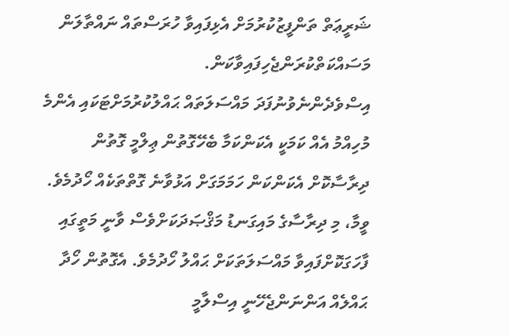ޝަރީޢަތް ތަންފީޒުކުރުމަށް އެޅިފައިވާ ހުރަސްތައް ނައްތާލަން މަސައްކަތްކުރަންޖެހިފައިވާކަން.
އިސްވެދެންނެވުނުފަދަ މައްސަލަތައް ޙައްލުކުރުމަށްޓަކައި އެންމެ މުހިއްމު އެއް ކަމަކީ އެކަންކަމާ ބެހޭގޮތުން ޢިލްމީ ގޮތުން ދިރާސާކޮށް އެކަންކަން ހަމަމަގަށް އަޅުވާނެ ގޮތްތަކެއް ހޯދުމެވެ. ވީމާ، މި ދިރާސާގެ މައިގަނޑު މަޤްޞަދަކަށްވެސް ވާނީ މަތީގައި ފާހަގަކޮށްފައިވާ މައްސަލަތަކަށް ޙައްލު ހޯދުމެވެ. އެގޮތުން ހޯދާ ޙައްލެއް އަންނަންޖެހޭނީ އިސްލާމީ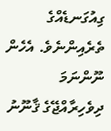ގިއުގަނޑެއްގެ ތެރެއިންނެވެ. އެހެން ނޫންނަމަ ދިވެހިރާއްޖޭގެ ޤާނޫނު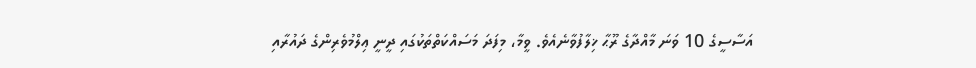އަސާސީގެ 10 ވަނަ މާއްދާގެ ރޫޙާ ޚިލާފުވާނެއެވެ. ވީމާ، މިފަދަ މަސައްކަތްތަކުގައި ދީނީ ޢިލްމުވެރިންގެ ދައުރާއި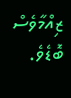ޒިއްމާވެސް ބޮޑެވެ.